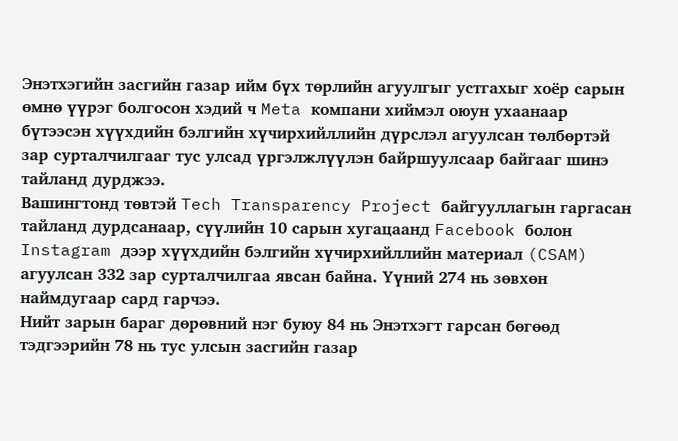Энэтхэгийн засгийн газар ийм бүх төрлийн агуулгыг устгахыг хоёр сарын өмнө үүрэг болгосон хэдий ч Meta компани хиймэл оюун ухаанаар бүтээсэн хүүхдийн бэлгийн хүчирхийллийн дүрслэл агуулсан төлбөртэй зар сурталчилгааг тус улсад үргэлжлүүлэн байршуулсаар байгааг шинэ тайланд дурджээ.
Вашингтонд төвтэй Tech Transparency Project байгууллагын гаргасан тайланд дурдсанаар, сүүлийн 10 сарын хугацаанд Facebook болон Instagram дээр хүүхдийн бэлгийн хүчирхийллийн материал (CSAM) агуулсан 332 зар сурталчилгаа явсан байна. Үүний 274 нь зөвхөн наймдугаар сард гарчээ.
Нийт зарын бараг дөрөвний нэг буюу 84 нь Энэтхэгт гарсан бөгөөд тэдгээрийн 78 нь тус улсын засгийн газар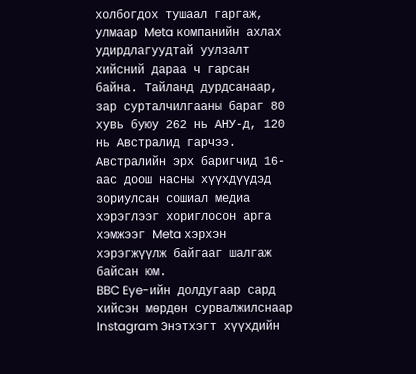холбогдох тушаал гаргаж, улмаар Meta компанийн ахлах удирдлагуудтай уулзалт хийсний дараа ч гарсан байна. Тайланд дурдсанаар, зар сурталчилгааны бараг 80 хувь буюу 262 нь АНУ-д, 120 нь Австралид гарчээ. Австралийн эрх баригчид 16-аас доош насны хүүхдүүдэд зориулсан сошиал медиа хэрэглээг хориглосон арга хэмжээг Meta хэрхэн хэрэгжүүлж байгааг шалгаж байсан юм.
BBC Eye-ийн долдугаар сард хийсэн мөрдөн сурвалжилснаар Instagram Энэтхэгт хүүхдийн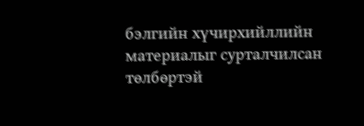бэлгийн хүчирхийллийн материалыг сурталчилсан төлбөртэй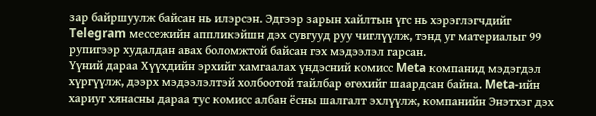зар байршуулж байсан нь илэрсэн. Эдгээр зарын хайлтын үгс нь хэрэглэгчдийг Telegram мессежийн аппликэйшн дэх сувгууд руу чиглүүлж, тэнд уг материалыг 99 рупигээр худалдан авах боломжтой байсан гэх мэдээлэл гарсан.
Үүний дараа Хүүхдийн эрхийг хамгаалах үндэсний комисс Meta компанид мэдэгдэл хүргүүлж, дээрх мэдээлэлтэй холбоотой тайлбар өгөхийг шаардсан байна. Meta-ийн хариуг хянасны дараа тус комисс албан ёсны шалгалт эхлүүлж, компанийн Энэтхэг дэх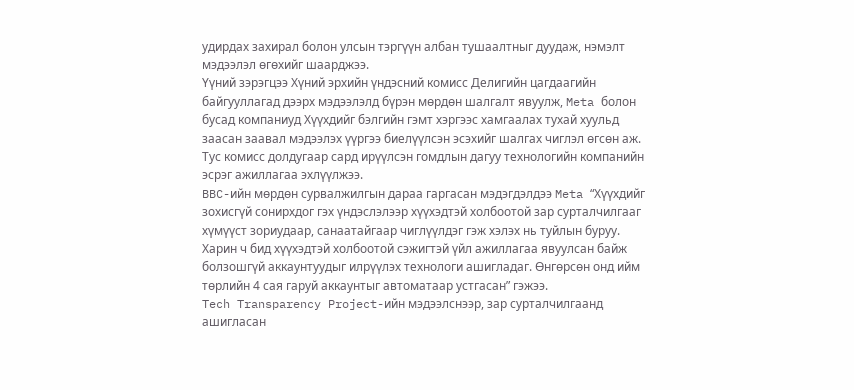удирдах захирал болон улсын тэргүүн албан тушаалтныг дуудаж, нэмэлт мэдээлэл өгөхийг шаарджээ.
Үүний зэрэгцээ Хүний эрхийн үндэсний комисс Делигийн цагдаагийн байгууллагад дээрх мэдээлэлд бүрэн мөрдөн шалгалт явуулж, Meta болон бусад компаниуд Хүүхдийг бэлгийн гэмт хэргээс хамгаалах тухай хуульд заасан заавал мэдээлэх үүргээ биелүүлсэн эсэхийг шалгах чиглэл өгсөн аж.
Тус комисс долдугаар сард ирүүлсэн гомдлын дагуу технологийн компанийн эсрэг ажиллагаа эхлүүлжээ.
BBC-ийн мөрдөн сурвалжилгын дараа гаргасан мэдэгдэлдээ Meta “Хүүхдийг зохисгүй сонирхдог гэх үндэслэлээр хүүхэдтэй холбоотой зар сурталчилгааг хүмүүст зориудаар, санаатайгаар чиглүүлдэг гэж хэлэх нь туйлын буруу. Харин ч бид хүүхэдтэй холбоотой сэжигтэй үйл ажиллагаа явуулсан байж болзошгүй аккаунтуудыг илрүүлэх технологи ашигладаг. Өнгөрсөн онд ийм төрлийн 4 сая гаруй аккаунтыг автоматаар устгасан” гэжээ.
Tech Transparency Project-ийн мэдээлснээр, зар сурталчилгаанд ашигласан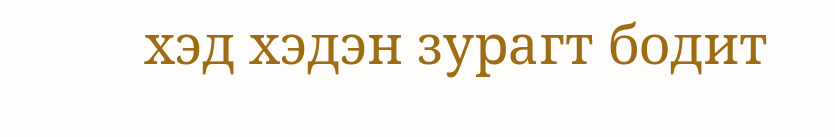хэд хэдэн зурагт бодит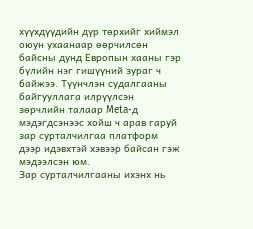хүүхдүүдийн дүр төрхийг хиймэл оюун ухаанаар өөрчилсөн байсны дунд Европын хааны гэр бүлийн нэг гишүүний зураг ч байжээ. Түүнчлэн судалгааны байгууллага илрүүлсэн зөрчлийн талаар Meta-д мэдэгдсэнээс хойш ч арав гаруй зар сурталчилгаа платформ дээр идэвхтэй хэвээр байсан гэж мэдээлсэн юм.
Зар сурталчилгааны ихэнх нь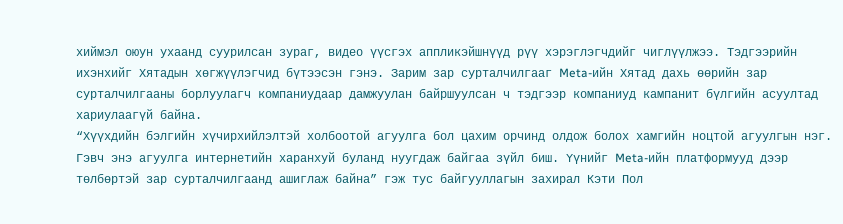хиймэл оюун ухаанд суурилсан зураг, видео үүсгэх аппликэйшнүүд рүү хэрэглэгчдийг чиглүүлжээ. Тэдгээрийн ихэнхийг Хятадын хөгжүүлэгчид бүтээсэн гэнэ. Зарим зар сурталчилгааг Meta-ийн Хятад дахь өөрийн зар сурталчилгааны борлуулагч компаниудаар дамжуулан байршуулсан ч тэдгээр компаниуд кампанит бүлгийн асуултад хариулаагүй байна.
“Хүүхдийн бэлгийн хүчирхийлэлтэй холбоотой агуулга бол цахим орчинд олдож болох хамгийн ноцтой агуулгын нэг. Гэвч энэ агуулга интернетийн харанхуй буланд нуугдаж байгаа зүйл биш. Үүнийг Meta-ийн платформууд дээр төлбөртэй зар сурталчилгаанд ашиглаж байна” гэж тус байгууллагын захирал Кэти Пол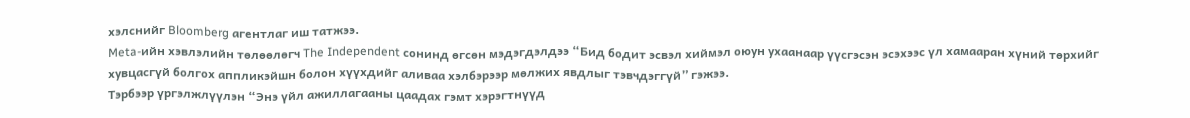хэлснийг Bloomberg агентлаг иш татжээ.
Meta-ийн хэвлэлийн төлөөлөгч The Independent сонинд өгсөн мэдэгдэлдээ “Бид бодит эсвэл хиймэл оюун ухаанаар үүсгэсэн эсэхээс үл хамааран хүний төрхийг хувцасгүй болгох аппликэйшн болон хүүхдийг аливаа хэлбэрээр мөлжих явдлыг тэвчдэггүй” гэжээ.
Тэрбээр үргэлжлүүлэн “Энэ үйл ажиллагааны цаадах гэмт хэрэгтнүүд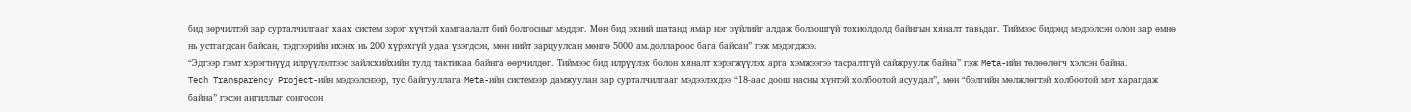бид зөрчилтэй зар сурталчилгааг хаах систем зэрэг хүчтэй хамгаалалт бий болгосныг мэддэг. Мөн бид эхний шатанд ямар нэг зүйлийг алдаж болзошгүй тохиолдолд байнгын хяналт тавьдаг. Тиймээс бидэнд мэдээлсэн олон зар өмнө нь устгагдсан байсан, тэдгээрийн ихэнх нь 200 хүрэхгүй удаа үзэгдсэн, мөн нийт зарцуулсан мөнгө 5000 ам.доллароос бага байсан” гэж мэдэгджээ.
“Эдгээр гэмт хэрэгтнүүд илрүүлэлтээс зайлсхийхийн тулд тактикаа байнга өөрчилдөг. Тиймээс бид илрүүлэх болон хяналт хэрэгжүүлэх арга хэмжээгээ тасралтгүй сайжруулж байна” гэж Meta-ийн төлөөлөгч хэлсэн байна.
Tech Transparency Project-ийн мэдээлснээр, тус байгууллага Meta-ийн системээр дамжуулан зар сурталчилгааг мэдээлэхдээ “18-аас доош насны хүнтэй холбоотой асуудал”, мөн “бэлгийн мөлжлөгтэй холбоотой мэт харагдаж байна” гэсэн ангиллыг сонгосон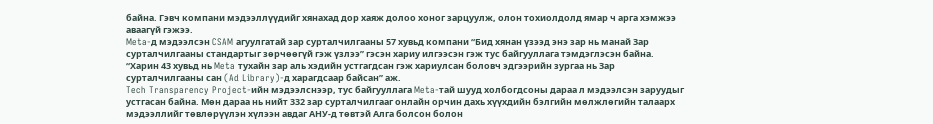байна. Гэвч компани мэдээллүүдийг хянахад дор хаяж долоо хоног зарцуулж, олон тохиолдолд ямар ч арга хэмжээ аваагүй гэжээ.
Meta-д мэдээлсэн CSAM агуулгатай зар сурталчилгааны 57 хувьд компани “Бид хянан үзээд энэ зар нь манай Зар сурталчилгааны стандартыг зөрчөөгүй гэж үзлээ” гэсэн хариу илгээсэн гэж тус байгууллага тэмдэглэсэн байна.
“Харин 43 хувьд нь Meta тухайн зар аль хэдийн устгагдсан гэж хариулсан боловч эдгээрийн зургаа нь Зар сурталчилгааны сан (Ad Library)-д харагдсаар байсан” аж.
Tech Transparency Project-ийн мэдээлснээр, тус байгууллага Meta-тай шууд холбогдсоны дараа л мэдээлсэн заруудыг устгасан байна. Мөн дараа нь нийт 332 зар сурталчилгааг онлайн орчин дахь хүүхдийн бэлгийн мөлжлөгийн талаарх мэдээллийг төвлөрүүлэн хүлээн авдаг АНУ-д төвтэй Алга болсон болон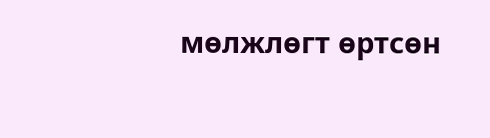мөлжлөгт өртсөн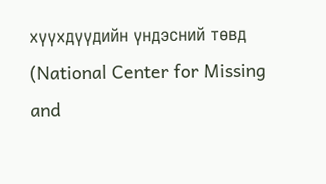хүүхдүүдийн үндэсний төвд (National Center for Missing and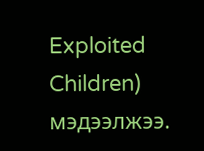Exploited Children) мэдээлжээ.